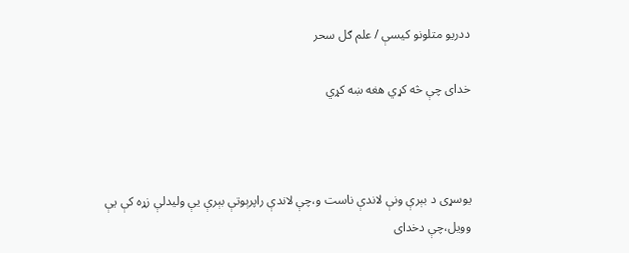ددریو متلونو کیسې / علم ګل سحر

خداى چې څه کړي هغه ښه کړي



يوسړی د بېرې ونې لاندې ناست و،چې لاندې راپرېوتې بېرې يې وليدلې زړه کې يې وويل،چې دخداى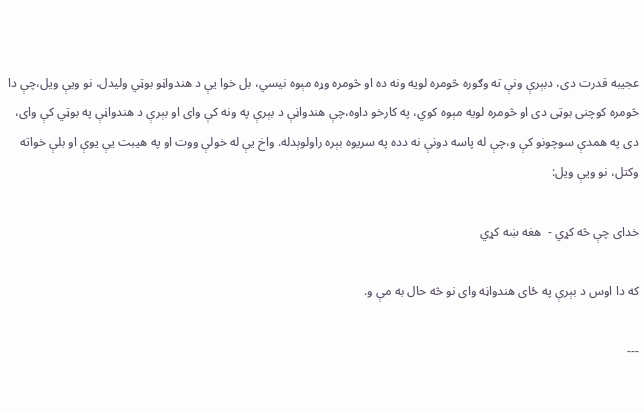عجيبه قدرت دى، دبېرې ونې ته وګوره څومره لويه ونه ده او څومره وړه مېوه نيسي، بل خوا يې د هندواڼو بوټي وليدل، نو ويې ويل،چې دا څومره کوچنى بوټى دى او څومره لويه مېوه کوي، په کارخو داوه،چې هندواڼې د بېرې په ونه کې واى او بېرې د هندواڼې په بوټي کې واى، دى په همدې سوچونو کې و،چې له پاسه دونې نه دده په سريوه بېره راولوېدله. واخ يې له خولې ووت او په هيبت يې يوې او بلې خواته وکتل، نو ويې ويل:

خداى چې څه کړي -  هغه ښه کړي

که دا اوس د بېرې په ځاى هندواڼه واى نو څه حال به مې و.

---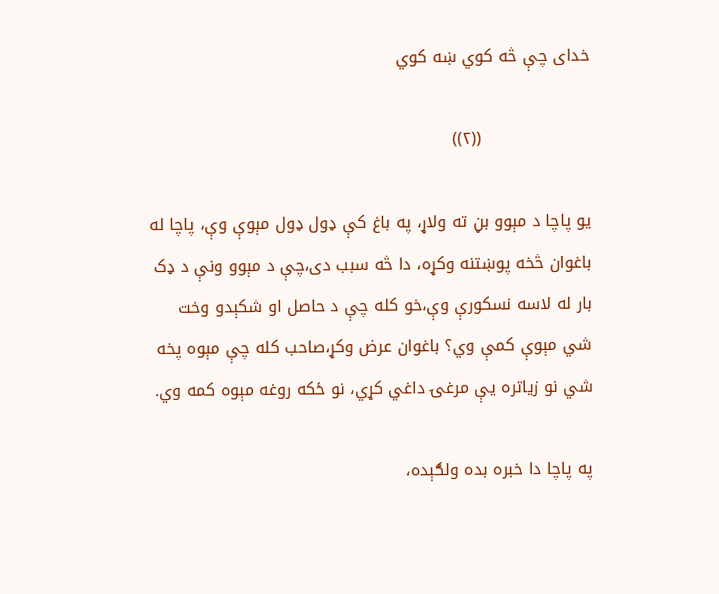خداى چې څه کوي ښه کوي

                    ((۲))

يو پاچا د مېوو بڼ ته ولاړ، په باغ کې ډول ډول مېوې وې، پاچا له باغوان څخه پوښتنه وکړه، دا څه سبب دى،چې د مېوو ونې د ډک بار له لاسه نسکورې وې،خو کله چې د حاصل او شکېدو وخت شي مېوې کمې وي؟ باغوان عرض وکړ،صاحب کله چې مېوه پخه شي نو زياتره يې مرغۍ داغي کړي، نو ځکه روغه مېوه کمه وي.

په پاچا دا خبره بده ولګېده،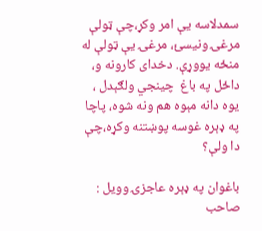سمدلاسه يې امر وکړ،چې ټولې مرغۍ ونيسئ، مرغۍ يې ټولې له منځه يووړې. دخداى کارونه و، داځل په باغ  چينجي ولګېدل ، يوه دانه مېوه هم ونه شوه، پاچا په ډېره غوسه پوښتنه وکړه،چې دا ولې؟

باغوان په ډېره عاجزۍ وويل : صاحب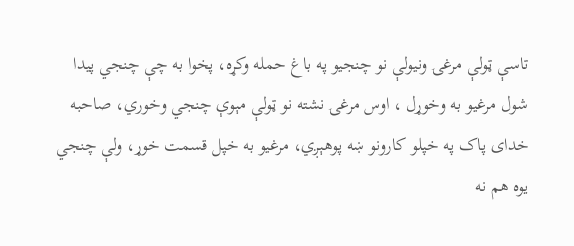تاسې ټولې مرغۍ ونيولې نو چنجيو په باغ حمله وکړه، پخوا به چې چنجي پيدا شول مرغيو به وخوړل ، اوس مرغۍ نشته نو ټولې مېوې چنجي وخوري، صاحبه خداى پاک په خپلو کارونو ښه پوهېږي، مرغيو به خپل قسمت خوړ، ولې چنجي يوه هم نه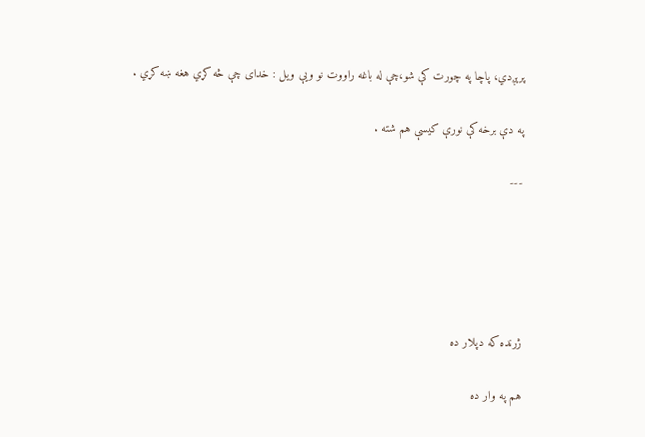پرېږدي، پاچا په چورت کې شو،چې له باغه راووت نو ويې ويل : خداى چې څه کړي هغه ښه کړي .

په دې برخه کې نورې کيسې هم شته .

---





ژرنده که دپلار ده

هم په وار ده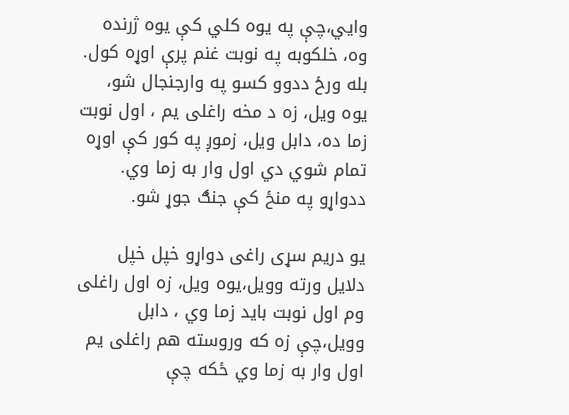وايي،چې په يوه کلي کې يوه ژرنده وه، خلکوبه په نوبت غنم پرې اوړه کول. بله ورځ ددوو کسو په وارجنجال شو، يوه ويل، زه د مخه راغلى يم ، اول نوبت زما ده، دابل ويل، زموږ په کور کې اوړه تمام شوي دي اول وار به زما وي. ددواړو په منځ کې جنګ جوړ شو.

يو دريم سړى راغى دواړو خپل خپل دلايل ورته وويل،يوه ويل، زه اول راغلى وم اول نوبت بايد زما وي ، دابل وويل،چې زه که وروسته هم راغلى يم اول وار به زما وي ځکه چې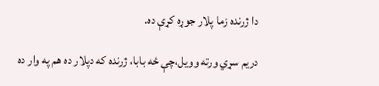دا ژرنده زما پلار جوړه کړې ده.

دريم سړي ورته وويل،چې ځه بابا، ژرنده که دپلار ده هم په وار ده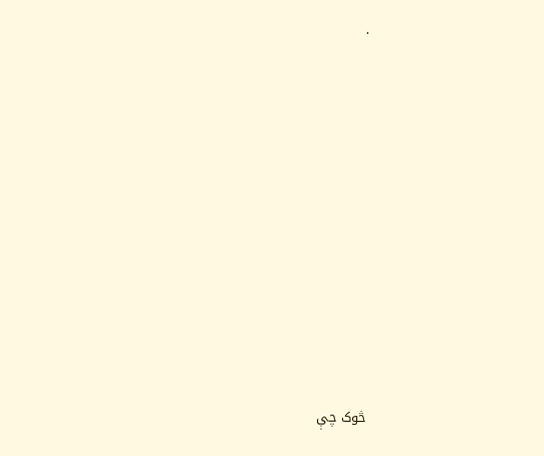.











څوک چې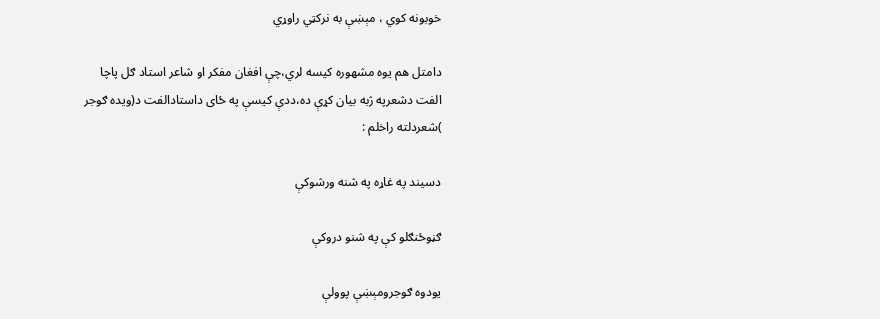خوبونه کوي ، مېښې به نرکټي راوړي

دامتل هم يوه مشهوره کيسه لري،چې افغان مفکر او شاعر استاد ګل پاچا الفت دشعرپه ژبه بيان کړې ده،ددې کيسې په ځاى داستادالفت د(ويده ګوجر )شعردلته راخلم :

دسيند په غاړه په شنه ورشوکې

ګڼوځنګلو کې په شنو دروکې

يودوه ګوجرومېښې پوولې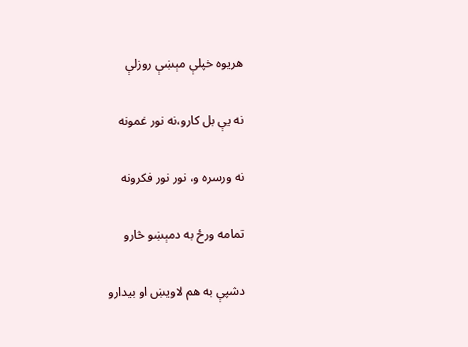هريوه خپلې مېښې روزلې

نه يې بل کارو،نه نور غمونه

نه ورسره و، نور نور فکرونه

تمامه ورځ به دمېښو څارو

دشپې به هم لاويښ او بيدارو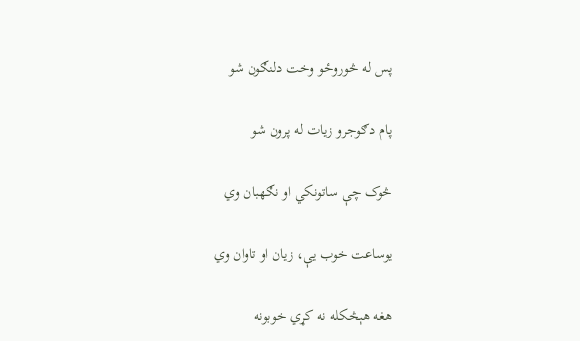پس له څوروځو وخت دلنګون شو

پام دګوجرو زيات له پرون شو

څوک چې ساتونکي او نګهبان وي

يوساعت خوب يې، زيان او تاوان وي

هغه هېڅکله نه کړي خوبونه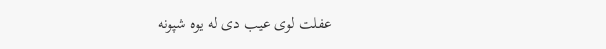عفلت لوى عيب دى له يوه شپونه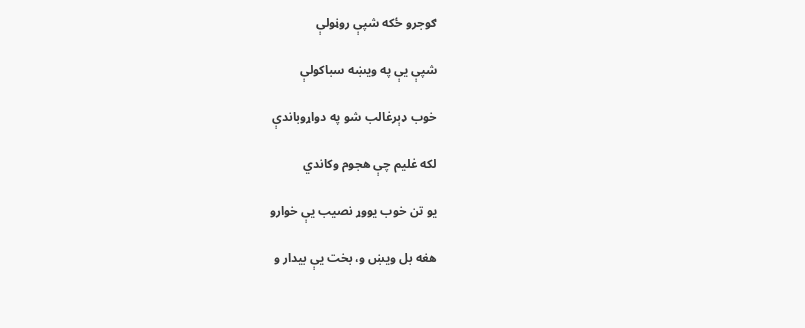ګوجرو ځکه شپې روڼولې

شپې يې په ويښه سباکولې

خوب ډېرغالب شو په دواړوباندې

لکه غليم چې هجوم وکاندي

يو تن خوب يووړ نصيب يې خوارو

هغه بل ويښ و، بخت يې بيدار و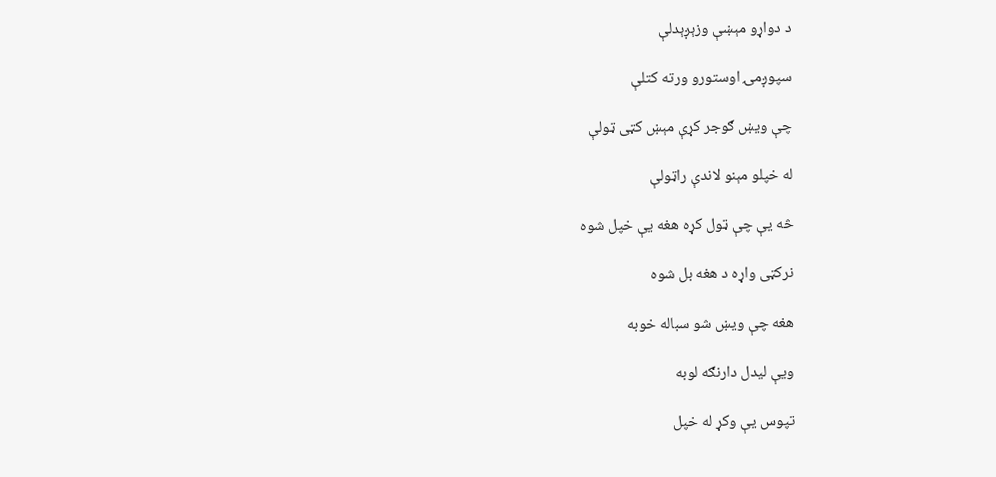د دواړو مېښې وزېږېدلې

سپوږمۍ اوستورو ورته کتلې

چې ويښ ګوجر کړې مېښ کټى ټولې

له خپلو مېنو لاندې راټولې

څه يې چې ټول کړه هغه يې خپل شوه

نرکټى واړه د هغه بل شوه

هغه چې ويښ شو سباله خوبه

ويې ليدل دارنګه لوبه

تپوس يې وکړ له خپل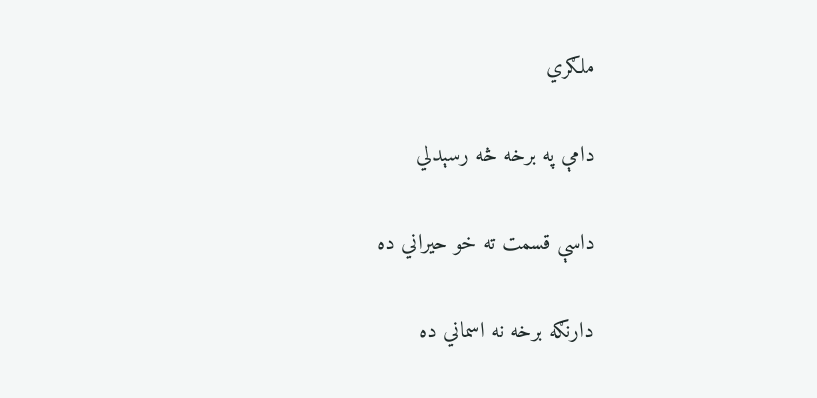ملګري

دامې په برخه څه رسېدلي

داسې قسمت ته خو حيراني ده

دارنګه برخه نه اسماني ده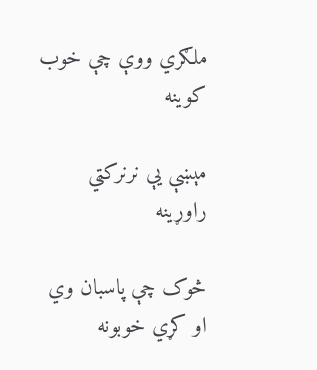ملګري ووې چې خوب کوينه

مېښې يې نرنرکټي راوړينه

څوک چې پاسبان وي او کړي خوبونه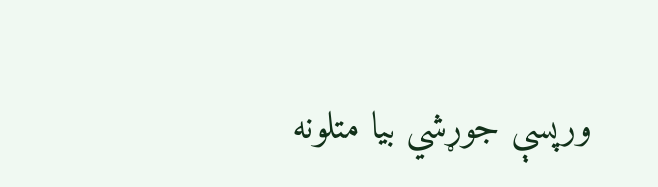ورپسې جوړشي بيا متلونه